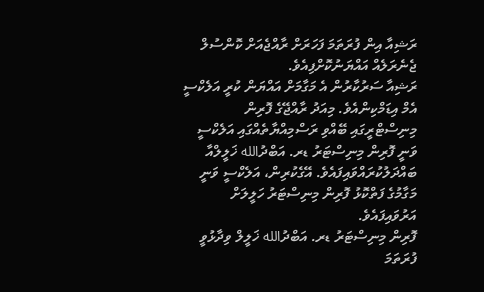ރަޝިއާ އިން ފުރަތަމަ ފަހަރަށް ރާއްޖެއަށް ކޮންސުލް ޖެނެރަލެއް އައްޔަނުކޮށްފިއެވެ.
ރަޝިއާ ސަރުކާރުން އެ މަގާމަށް އައްޔަން ކުރީ އަލެކްސީ އެމް އިޑަމްކިންއެވެ. މިއަދު ރާއްޖޭގެ ފޮރިން މިނިސްޓްރީގައި ބޭއްވި ރަސްމިއްޔާތެއްގައި އަލެކްސީ ވަނީ ފޮރިން މިނިސްޓަރު ޑރ. އަބްދުالله ޚަލީލްއާ ބައްދަލުކުރައްވައިފައެވެ. އޭގެކުރިން، އަލެކްސީ ވަނީ މަގާމުގެ ފަތްކޮޅު ފޮރިން މިނިސްޓަރު ހަލީލަށް އަރުވައިފައެވެ.
ފޮރިން މިނިސްޓަރު ޑރ. އަބްދުالله ޚަލީލް ވިދާޅުވީ ފުރަތަމަ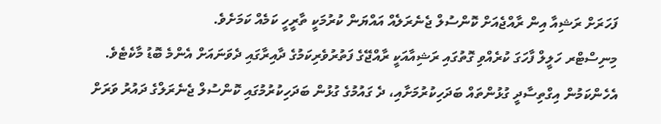ފަހަރަށް ރަޝިއާ އިން ރާއްޖެއަށް ކޮންސުލް ޖެނެރަލެއް އައްޔަން ކުރުމަކީ ތާރީހީ ކަމެއް ކަމަށެވެ.
މިނިސްޓްރ ހަލީލް ފާހަގަ ކުރެއްވި ގޮތުގައި ރަޝިއާއަކީ ރާއްޖޭގެ ފަތުރުވެރިކަމުގެ ދާއިރާގައި ދެވަނައަށް އެންމެ ބޮޑު މާކެޓެވެ. އެހެންކަމުން އިގްތިސާދީ ގުޅުންތައް ބަދަހިކުރުމަށާއި، ދެ ގައުމުގެ ގުޅުން ބަދަހިކުރުމުގައި ކޮންސުލް ޖެނެރަލްގެ ދައުރު ވަރަށް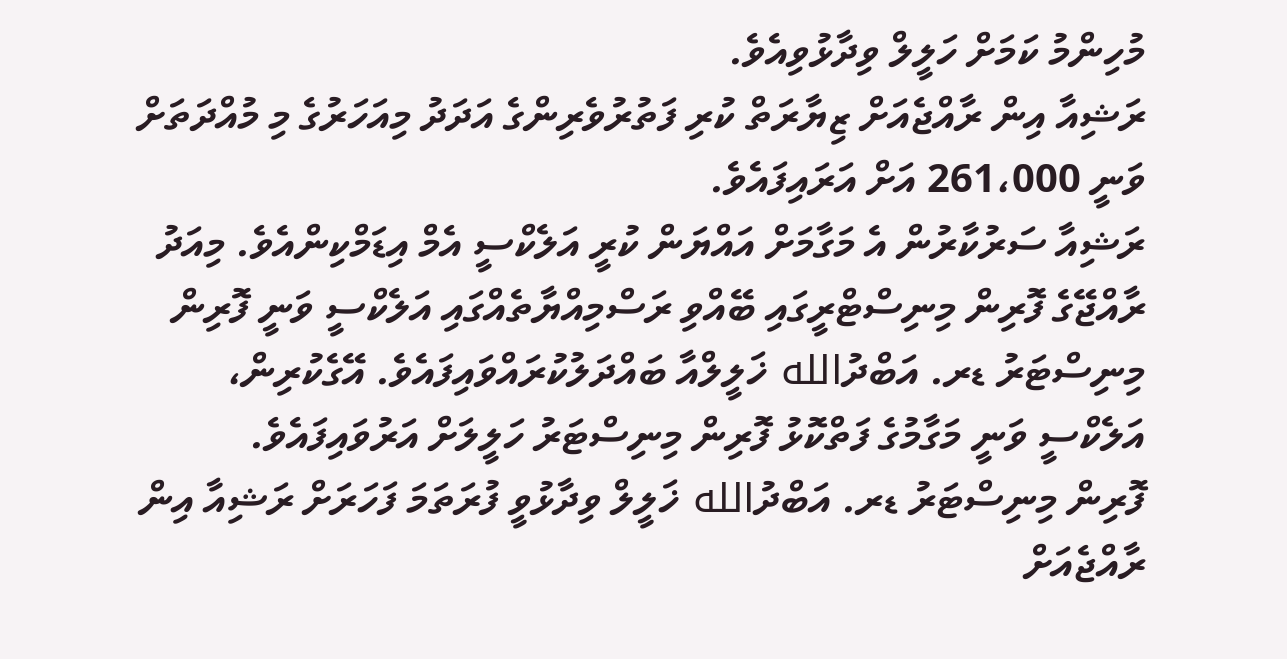މުހިންމު ކަމަށް ހަލީލް ވިދާޅުވިއެވެ.
ރަޝިއާ އިން ރާއްޖެއަށް ޒިޔާރަތް ކުރި ފަތުރުވެރިންގެ އަދަދު މިއަހަރުގެ މި މުއްދަތަށް ވަނީ 261،000 އަށް އަރައިފައެވެ.
ރަޝިއާ ސަރުކާރުން އެ މަގާމަށް އައްޔަން ކުރީ އަލެކްސީ އެމް އިޑަމްކިންއެވެ. މިއަދު ރާއްޖޭގެ ފޮރިން މިނިސްޓްރީގައި ބޭއްވި ރަސްމިއްޔާތެއްގައި އަލެކްސީ ވަނީ ފޮރިން މިނިސްޓަރު ޑރ. އަބްދުالله ޚަލީލްއާ ބައްދަލުކުރައްވައިފައެވެ. އޭގެކުރިން، އަލެކްސީ ވަނީ މަގާމުގެ ފަތްކޮޅު ފޮރިން މިނިސްޓަރު ހަލީލަށް އަރުވައިފައެވެ.
ފޮރިން މިނިސްޓަރު ޑރ. އަބްދުالله ޚަލީލް ވިދާޅުވީ ފުރަތަމަ ފަހަރަށް ރަޝިއާ އިން ރާއްޖެއަށް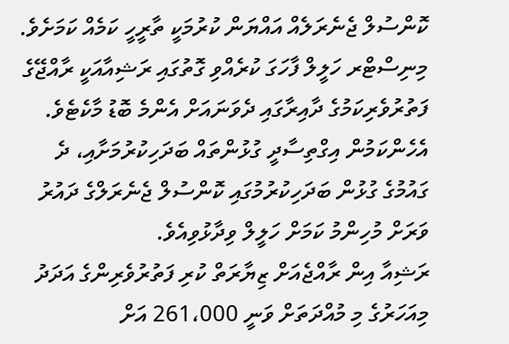ކޮންސުލް ޖެނެރަލެއް އައްޔަން ކުރުމަކީ ތާރީހީ ކަމެއް ކަމަށެވެ.
މިނިސްޓްރ ހަލީލް ފާހަގަ ކުރެއްވި ގޮތުގައި ރަޝިއާއަކީ ރާއްޖޭގެ ފަތުރުވެރިކަމުގެ ދާއިރާގައި ދެވަނައަށް އެންމެ ބޮޑު މާކެޓެވެ. އެހެންކަމުން އިގްތިސާދީ ގުޅުންތައް ބަދަހިކުރުމަށާއި، ދެ ގައުމުގެ ގުޅުން ބަދަހިކުރުމުގައި ކޮންސުލް ޖެނެރަލްގެ ދައުރު ވަރަށް މުހިންމު ކަމަށް ހަލީލް ވިދާޅުވިއެވެ.
ރަޝިއާ އިން ރާއްޖެއަށް ޒިޔާރަތް ކުރި ފަތުރުވެރިންގެ އަދަދު މިއަހަރުގެ މި މުއްދަތަށް ވަނީ 261،000 އަށް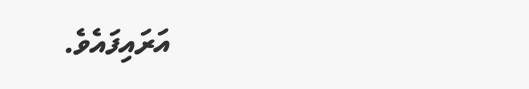އަރައިފައެވެ.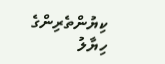ކިޔުންތެރިންގެ ހިޔާލު